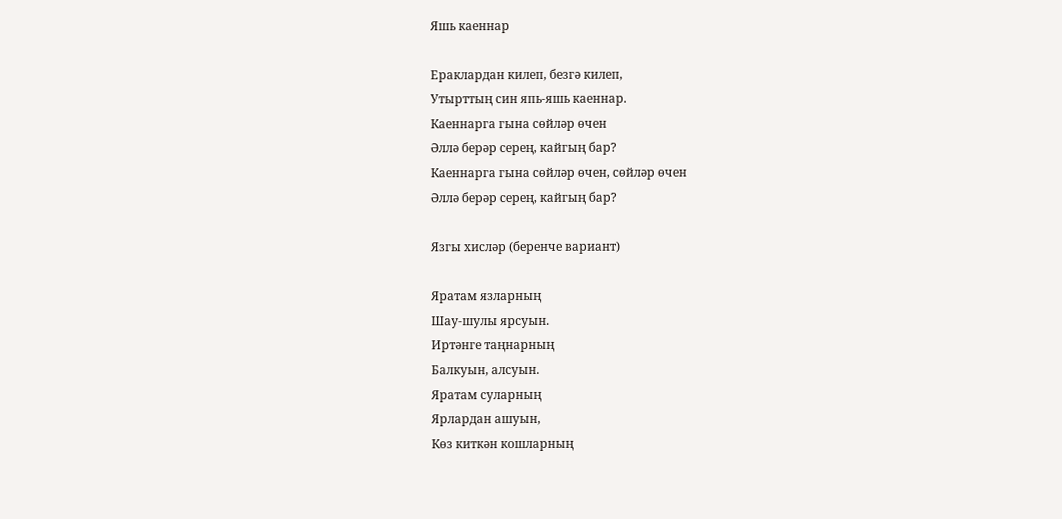Яшь каеннар

Ераклардан килеп, безгә килеп,
Утырттың син япь-яшь каеннар.
Каеннарга гына сөйләр өчен
Әллә берәр серең, кайгың бар?
Каеннарга гына сөйләр өчен, сөйләр өчен
Әллә берәр серең, кайгың бар?

Язгы хисләр (беренче вариант)

Яратам язларның
Шау-шулы ярсуын.
Иртәнге таңнарның
Балкуын, алсуын.
Яратам суларның
Ярлардан ашуын,
Көз киткән кошларның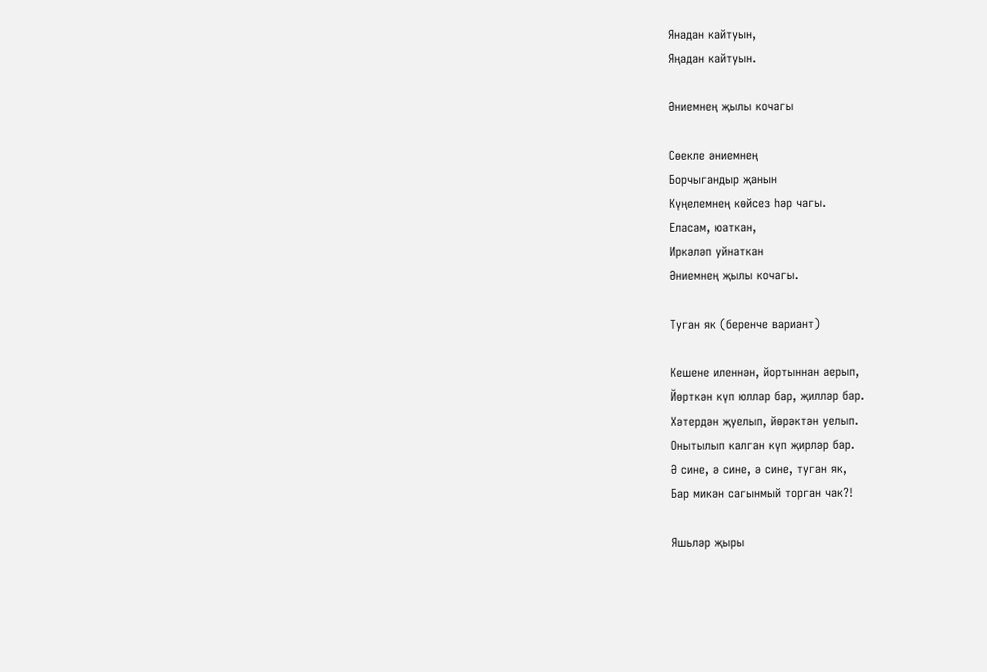Янадан кайтуын,
Яңадан кайтуын.

Әниемнең җылы кочагы

Сөекле әниемнең
Борчыгандыр җанын
Күңелемнең көйсез һәр чагы.
Еласам, юаткан,
Иркәләп уйнаткан
Әниемнең җылы кочагы.

Туган як (беренче вариант)

Кешене иленнән, йортыннан аерып,
Йөрткән күп юллар бар, җилләр бар.
Хәтердән җуелып, йөрәктән уелып.
Онытылып калган күп җирләр бар.
Ә сине, ә сине, ә сине, туган як,
Бар микән сагынмый торган чак?!

Яшьләр җыры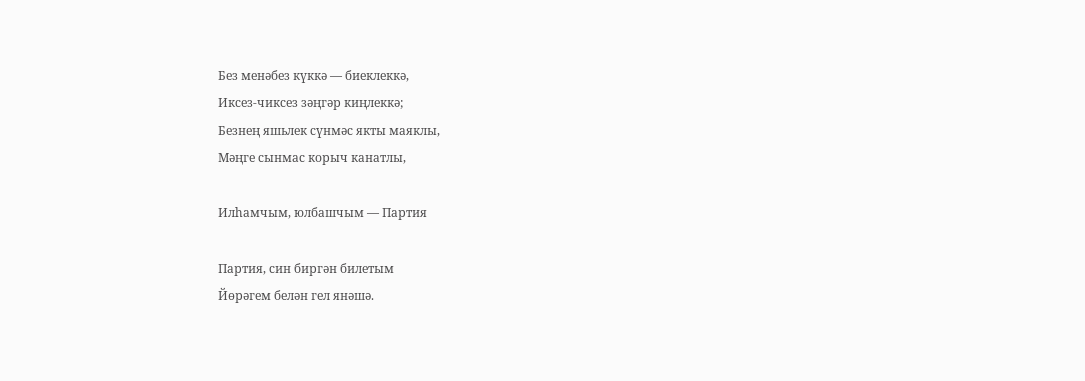Без менәбез күккә — биеклеккә,
Иксез-чиксез зәңгәр киңлеккә;
Безнең яшьлек сүнмәс якты маяклы,
Мәңге сынмас корыч канатлы,

Илһамчым, юлбашчым — Партия

Партия, син биргән билетым
Йөрәгем белән гел янәшә.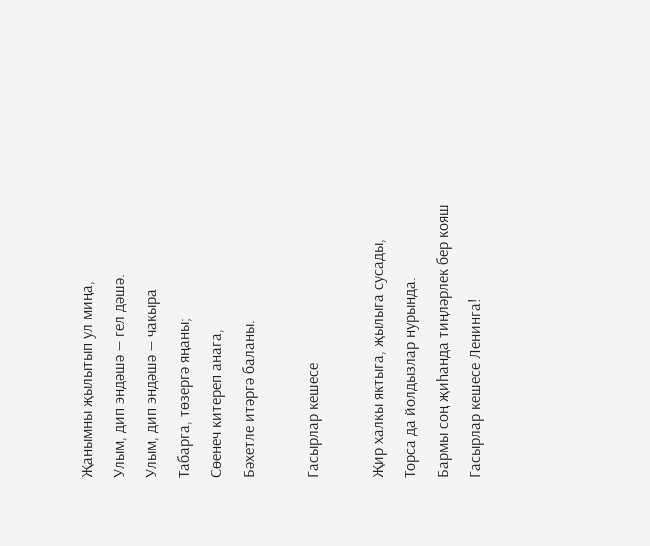Җанымны җылытып ул миңа,
Улым, дип эндәшә — гел дәшә.
Улым, дип эндәшә — чакыра
Табарга, төзергә яңаны;
Сөенеч китереп анага,
Бәхетле итәргә баланы.

Гасырлар кешесе

Җир халкы яктыга, җылыга сусады,
Торса да йолдызлар нурында.
Бармы соң җиһанда тиңләрлек бер кояш
Гасырлар кешесе Ленинга!